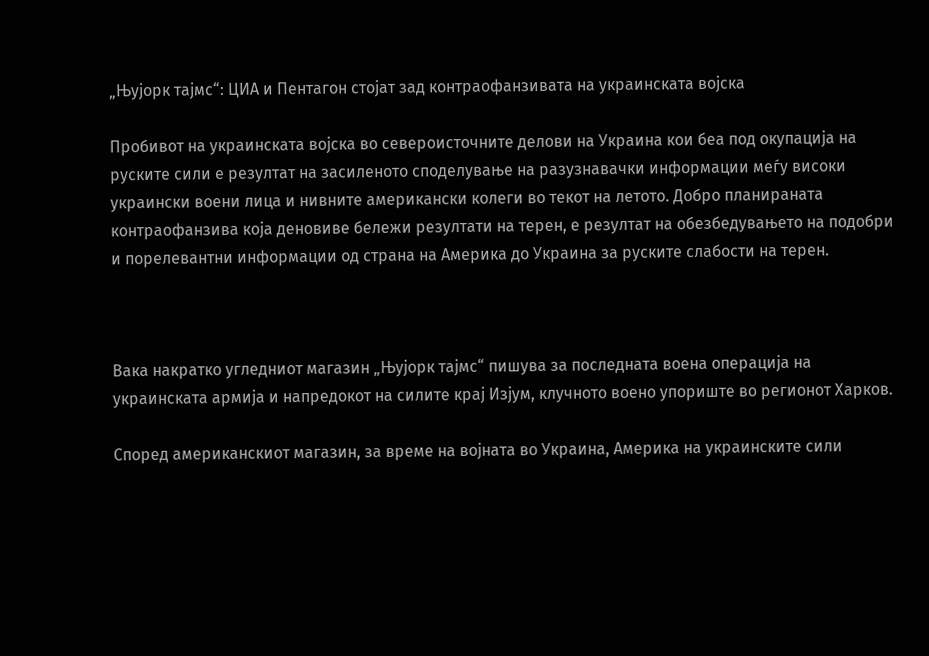„Њујорк тајмс“: ЦИА и Пентагон стојат зад контраофанзивата на украинската војска

Пробивот на украинската војска во североисточните делови на Украина кои беа под окупација на руските сили е резултат на засиленото споделување на разузнавачки информации меѓу високи украински воени лица и нивните американски колеги во текот на летото. Добро планираната контраофанзива која деновиве бележи резултати на терен, е резултат на обезбедувањето на подобри и порелевантни информации од страна на Америка до Украина за руските слабости на терен.



Вака накратко угледниот магазин „Њујорк тајмс“ пишува за последната воена операција на украинската армија и напредокот на силите крај Изјум, клучното воено упориште во регионот Харков.

Според американскиот магазин, за време на војната во Украина, Америка на украинските сили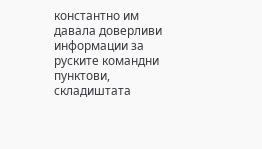константно им давала доверливи информации за руските командни пунктови, складиштата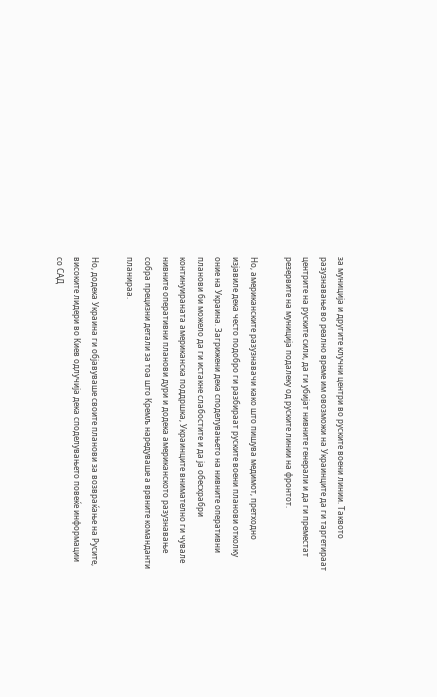за муниција и другите клучни центри во руските воени линии. Таквото разузнавање во реално време им овозможи на Украинците да ги таргетираат центрите на руските сили, да ги убијат нивните генерали и да ги преместат резервите на муниција подалеку од руските линии на фронтот.

Но, американските разузнавачи како што пишува медимот, претходно изјавиле дека често подобро ги разбираат руските воени планови отколку оние на Украина. Загрижени дека споделувањето на нивните оперативни планови би можело да ги истакне слабостите и да ја обесхрабри континуираната американска поддршка, Украинците внимателно ги чувале нивните оперативни планови дури и додека американското разузнавање собра прецизни детали за тоа што Кремљ наредуваше а врвните команданти планираа.

Но, додека Украина ги објавуваше своите планови за возвраќање на Русите, високите лидери во Киев одлучија дека споделувањето повеќе информации со САД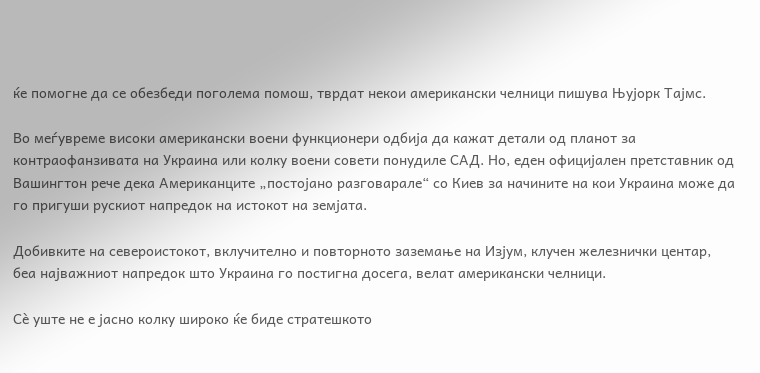ќе помогне да се обезбеди поголема помош, тврдат некои американски челници пишува Њујорк Тајмс.

Во меѓувреме високи американски воени функционери одбија да кажат детали од планот за контраофанзивата на Украина или колку воени совети понудиле САД. Но, еден официјален претставник од Вашингтон рече дека Американците „постојано разговарале“ со Киев за начините на кои Украина може да го пригуши рускиот напредок на истокот на земјата.

Добивките на североистокот, вклучително и повторното заземање на Изјум, клучен железнички центар, беа најважниот напредок што Украина го постигна досега, велат американски челници.

Сè уште не е јасно колку широко ќе биде стратешкото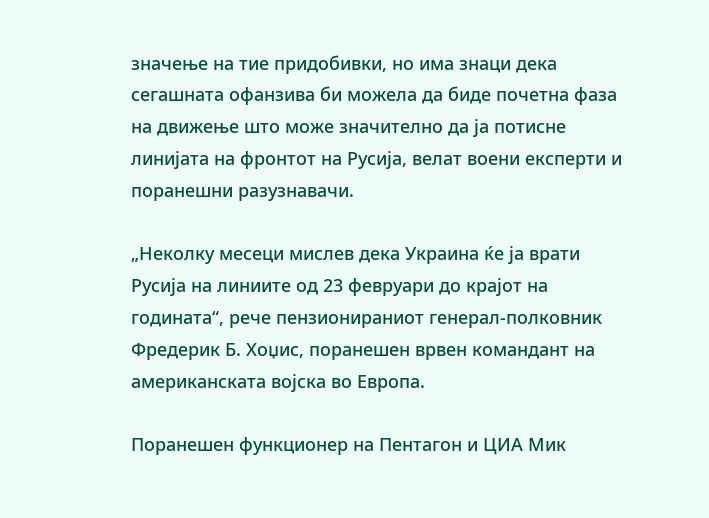значење на тие придобивки, но има знаци дека сегашната офанзива би можела да биде почетна фаза на движење што може значително да ја потисне линијата на фронтот на Русија, велат воени експерти и поранешни разузнавачи.

„Неколку месеци мислев дека Украина ќе ја врати Русија на линиите од 23 февруари до крајот на годината“, рече пензионираниот генерал-полковник Фредерик Б. Хоџис, поранешен врвен командант на американската војска во Европа.

Поранешен функционер на Пентагон и ЦИА Мик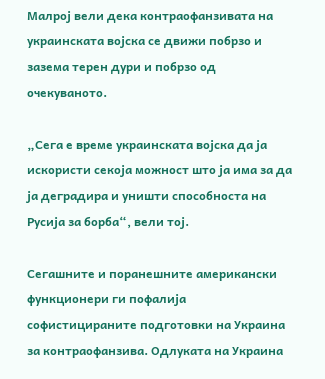Малрој вели дека контраофанзивата на украинската војска се движи побрзо и зазема терен дури и побрзо од очекуваното.

„Сега е време украинската војска да ја искористи секоја можност што ја има за да ја деградира и уништи способноста на Русија за борба“, вели тој.

Сегашните и поранешните американски функционери ги пофалија софистицираните подготовки на Украина за контраофанзива. Одлуката на Украина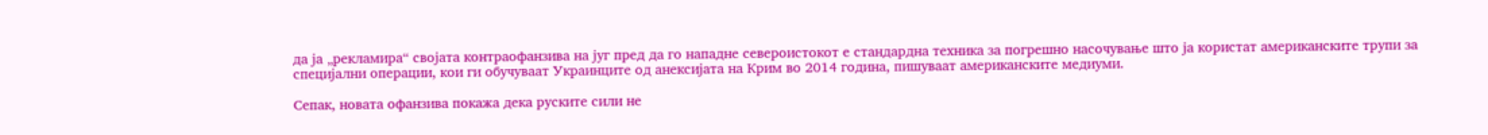да ја „рекламира“ својата контраофанзива на југ пред да го нападне североистокот е стандардна техника за погрешно насочување што ја користат американските трупи за специјални операции, кои ги обучуваат Украинците од анексијата на Крим во 2014 година, пишуваат американските медиуми.

Сепак, новата офанзива покажа дека руските сили не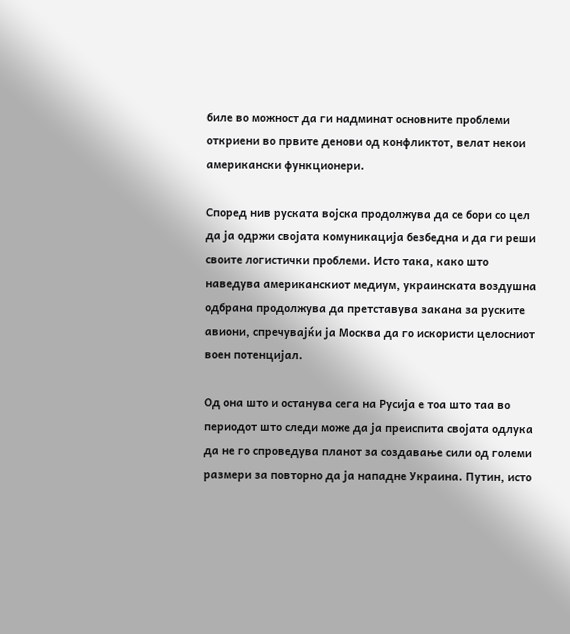биле во можност да ги надминат основните проблеми откриени во првите денови од конфликтот, велат некои американски функционери.

Според нив руската војска продолжува да се бори со цел да ја одржи својата комуникација безбедна и да ги реши своите логистички проблеми. Исто така, како што наведува американскиот медиум, украинската воздушна одбрана продолжува да претставува закана за руските авиони, спречувајќи ја Москва да го искористи целосниот воен потенцијал.

Од она што и останува сега на Русија е тоа што таа во периодот што следи може да ја преиспита својата одлука да не го спроведува планот за создавање сили од големи размери за повторно да ја нападне Украина. Путин, исто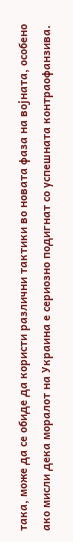така, може да се обиде да користи различни тактики во новата фаза на војната, особено ако мисли дека моралот на Украина е сериозно подигнат со успешната контраофанзива.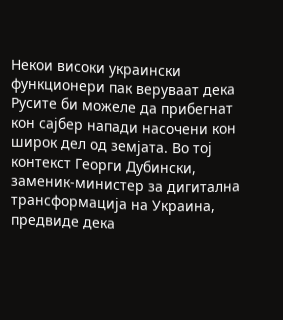Некои високи украински функционери пак веруваат дека Русите би можеле да прибегнат кон сајбер напади насочени кон широк дел од земјата. Во тој контекст Георги Дубински, заменик-министер за дигитална трансформација на Украина, предвиде дека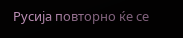Русија повторно ќе се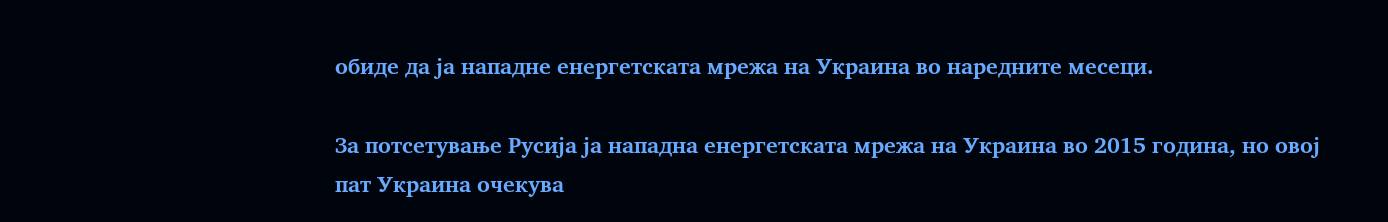обиде да ја нападне енергетската мрежа на Украина во наредните месеци.

За потсетување Русија ја нападна енергетската мрежа на Украина во 2015 година, но овој пат Украина очекува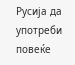Русија да употреби повеќе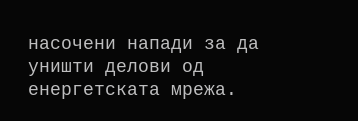насочени напади за да уништи делови од енергетската мрежа.